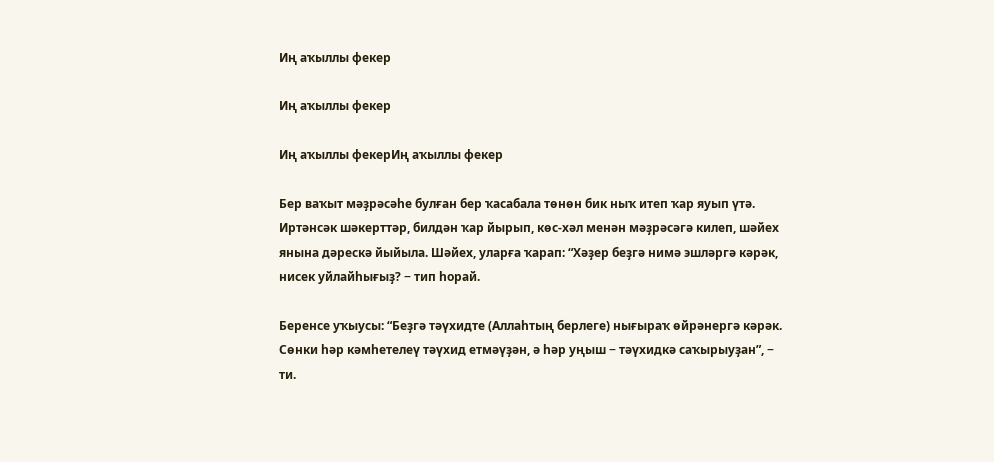Иң аҡыллы фекер

Иң аҡыллы фекер

Иң аҡыллы фекерИң аҡыллы фекер

Бер ваҡыт мәҙрәсәһе булған бер ҡасабала төнөн бик ныҡ итеп ҡар яуып үтә. Иртәнсәк шәкерттәр, билдән ҡар йырып, көс-хәл менән мәҙрәсәгә килеп, шәйех янына дәрескә йыйыла. Шәйех, уларға ҡарап: “Хәҙер беҙгә нимә эшләргә кәрәк, нисек уйлайһығыҙ? − тип һорай.

Беренсе уҡыусы: “Беҙгә тәүхидте (Аллаһтың берлеге) нығыраҡ өйрәнергә кәрәк. Сөнки һәр кәмһетелеү тәүхид етмәүҙән, ә һәр уңыш − тәүхидкә саҡырыуҙан”, − ти.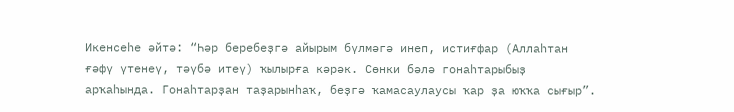Икенсеһе әйтә: “Һәр беребеҙгә айырым бүлмәгә инеп, истиғфар (Аллаһтан ғәфү үтенеү, тәүбә итеү) ҡылырға кәрәк. Сөнки бәлә гонаһтарыбыҙ арҡаһында. Гонаһтарҙан таҙарынһаҡ, беҙгә ҡамасаулаусы ҡар ҙа юҡҡа сығыр”.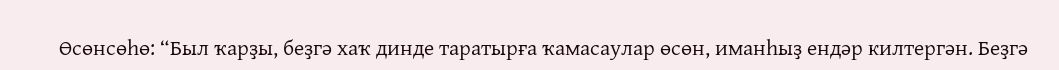Өсөнсөһө: “Был ҡарҙы, беҙгә хаҡ динде таратырға ҡамасаулар өсөн, иманһыҙ ендәр килтергән. Беҙгә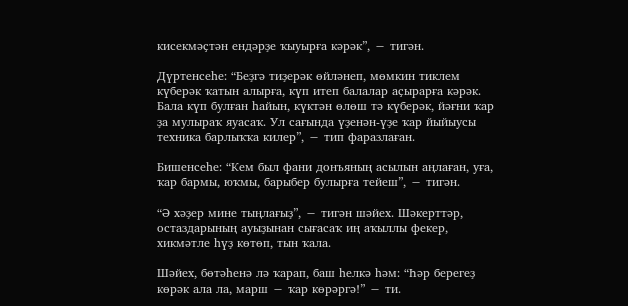кисекмәҫтән ендәрҙе ҡыуырға кәрәк”, − тигән.

Дүртенсеһе: “Беҙгә тиҙерәк өйләнеп, мөмкин тиклем күберәк ҡатын алырға, күп итеп балалар аҫырарға кәрәк. Бала күп булған һайын, күктән өлөш тә күберәк, йәғни ҡар ҙа мулыраҡ яуасаҡ. Ул сағында үҙенән-үҙе ҡар йыйыусы техника барлыҡҡа килер”, − тип фаразлаған.

Бишенсеһе: “Кем был фани донъяның асылын аңлаған, уға, ҡар бармы, юҡмы, барыбер булырға тейеш”, − тигән.

“Ә хәҙер мине тыңлағыҙ”, − тигән шәйех. Шәкерттәр, остаздарының ауыҙынан сығасаҡ иң аҡыллы фекер, хикмәтле һүҙ көтөп, тын ҡала.

Шәйех, бөтәһенә лә ҡарап, баш һелкә һәм: “Һәр берегеҙ көрәк ала ла, марш − ҡар көрәргә!” − ти.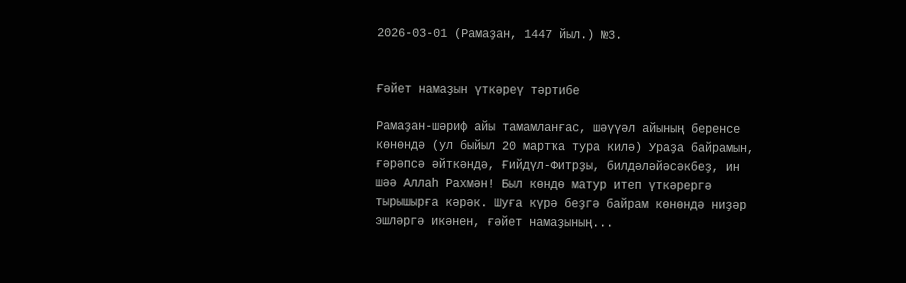2026-03-01 (Рамаҙан, 1447 йыл.) №3.


Ғәйет намаҙын үткәреү тәртибе

Рамаҙан-шәриф айы тамамланғас, шәүүәл айының беренсе көнөндә (ул быйыл 20 мартҡа тура килә) Ураҙа байрамын, ғәрәпсә әйткәндә, Ғийдүл-Фитрҙы, билдәләйәсәкбеҙ, ин шәә Аллаһ Рахмән! Был көндө матур итеп үткәрергә тырышырға кәрәк. Шуға күрә беҙгә байрам көнөндә ниҙәр эшләргә икәнен, ғәйет намаҙының...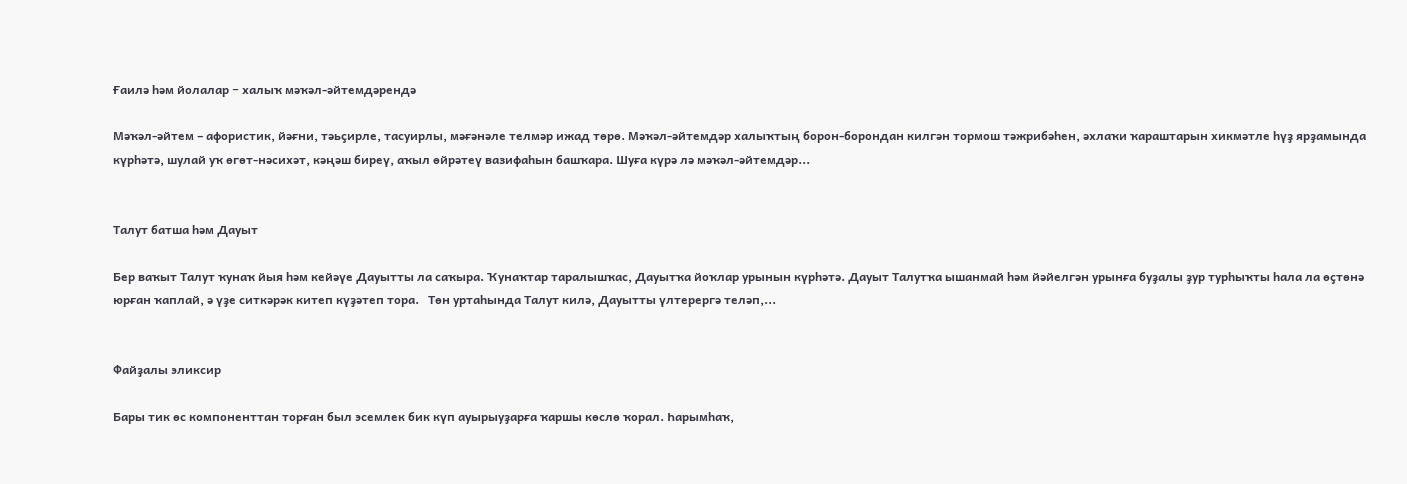Ғаилә һәм йолалар − халыҡ мәҡәл-әйтемдәрендә

Мәҡәл-әйтем – афористик, йәғни, тәьҫирле, тасуирлы, мәғәнәле телмәр ижад төрө. Мәҡәл-әйтемдәр халыҡтың борон-борондан килгән тормош тәжрибәһен, әхлаҡи ҡараштарын хикмәтле һүҙ ярҙамында күрһәтә, шулай уҡ өгөт-нәсихәт, кәңәш биреү, аҡыл өйрәтеү вазифаһын башҡара. Шуға күрә лә мәҡәл-әйтемдәр...


Талут батша һәм Дауыт

Бер ваҡыт Талут ҡунаҡ йыя һәм кейәүе Дауытты ла саҡыра. Ҡунаҡтар таралышҡас, Дауытҡа йоҡлар урынын күрһәтә. Дауыт Талутҡа ышанмай һәм йәйелгән урынға буҙалы ҙур турһыҡты һала ла өҫтөнә юрған ҡаплай, ә үҙе ситкәрәк китеп күҙәтеп тора.   Төн уртаһында Талут килә, Дауытты үлтерергә теләп,...


Файҙалы эликсир

Бары тик өс компоненттан торған был эсемлек бик күп ауырыуҙарға ҡаршы көслө ҡорал. Һарымһаҡ,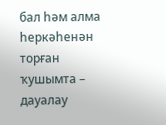бал һәм алма һеркәһенән торған ҡушымта – дауалау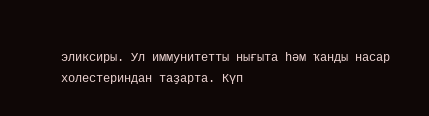эликсиры. Ул иммунитетты нығыта һәм ҡанды насар холестериндан таҙарта. Күп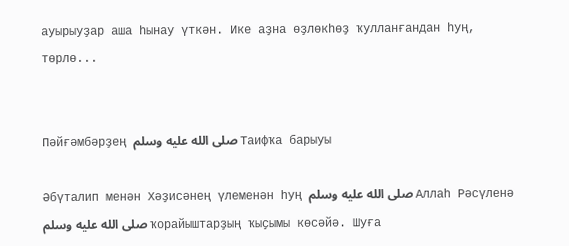ауырыуҙар аша һынау үткән. Ике аҙна өҙлөкһөҙ ҡулланғандан һуң, төрлө...


Пәйғәмбәрҙең صلى الله عليه وسلم Таифҡа барыуы

Әбүталип менән Хәҙисәнең үлеменән һуң صلى الله عليه وسلم Аллаһ Рәсүленә صلى الله عليه وسلم ҡорайыштарҙың ҡыҫымы көсәйә. Шуға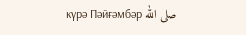күрә Пәйғәмбәр صلى الله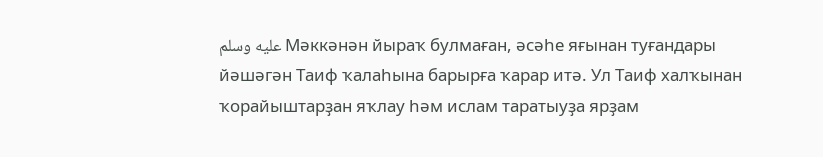عليه وسلم Мәккәнән йыраҡ булмаған, әсәһе яғынан туғандары йәшәгән Таиф ҡалаһына барырға ҡарар итә. Ул Таиф халҡынан ҡорайыштарҙан яҡлау һәм ислам таратыуҙа ярҙам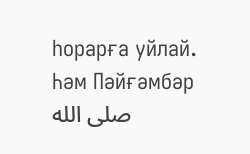һорарға уйлай.   Һәм Пәйғәмбәр صلى الله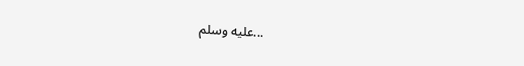عليه وسلم...